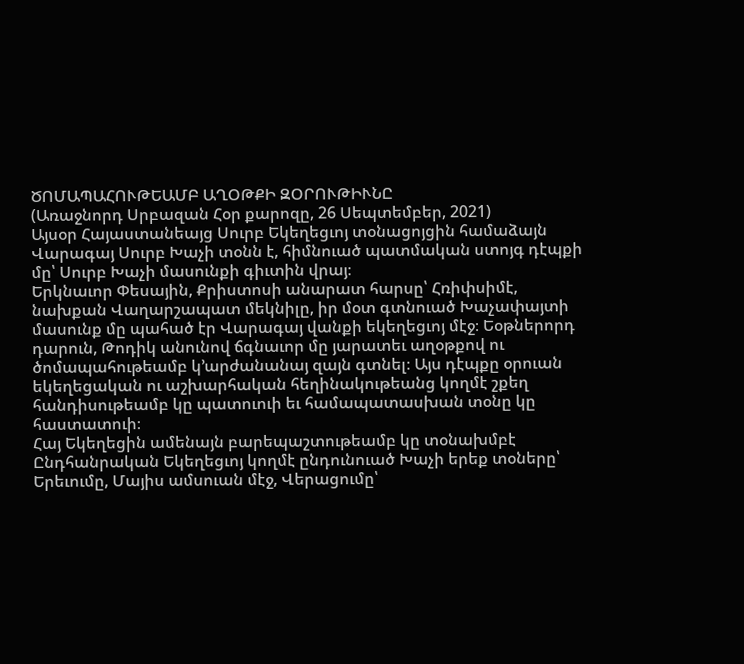ԾՈՄԱՊԱՀՈՒԹԵԱՄԲ ԱՂՕԹՔԻ ԶՕՐՈՒԹԻՒՆԸ
(Առաջնորդ Սրբազան Հօր քարոզը, 26 Սեպտեմբեր, 2021)
Այսօր Հայաստանեայց Սուրբ Եկեղեցւոյ տօնացոյցին համաձայն Վարագայ Սուրբ Խաչի տօնն է, հիմնուած պատմական ստոյգ դէպքի մը՝ Սուրբ Խաչի մասունքի գիւտին վրայ։
Երկնաւոր Փեսային, Քրիստոսի անարատ հարսը՝ Հռիփսիմէ, նախքան Վաղարշապատ մեկնիլը, իր մօտ գտնուած Խաչափայտի մասունք մը պահած էր Վարագայ վանքի եկեղեցւոյ մէջ։ Եօթներորդ դարուն, Թոդիկ անունով ճգնաւոր մը յարատեւ աղօթքով ու ծոմապահութեամբ կ՚արժանանայ զայն գտնել։ Այս դէպքը օրուան եկեղեցական ու աշխարհական հեղինակութեանց կողմէ շքեղ հանդիսութեամբ կը պատուուի եւ համապատասխան տօնը կը հաստատուի։
Հայ Եկեղեցին ամենայն բարեպաշտութեամբ կը տօնախմբէ Ընդհանրական Եկեղեցւոյ կողմէ ընդունուած Խաչի երեք տօները՝ Երեւումը, Մայիս ամսուան մէջ, Վերացումը՝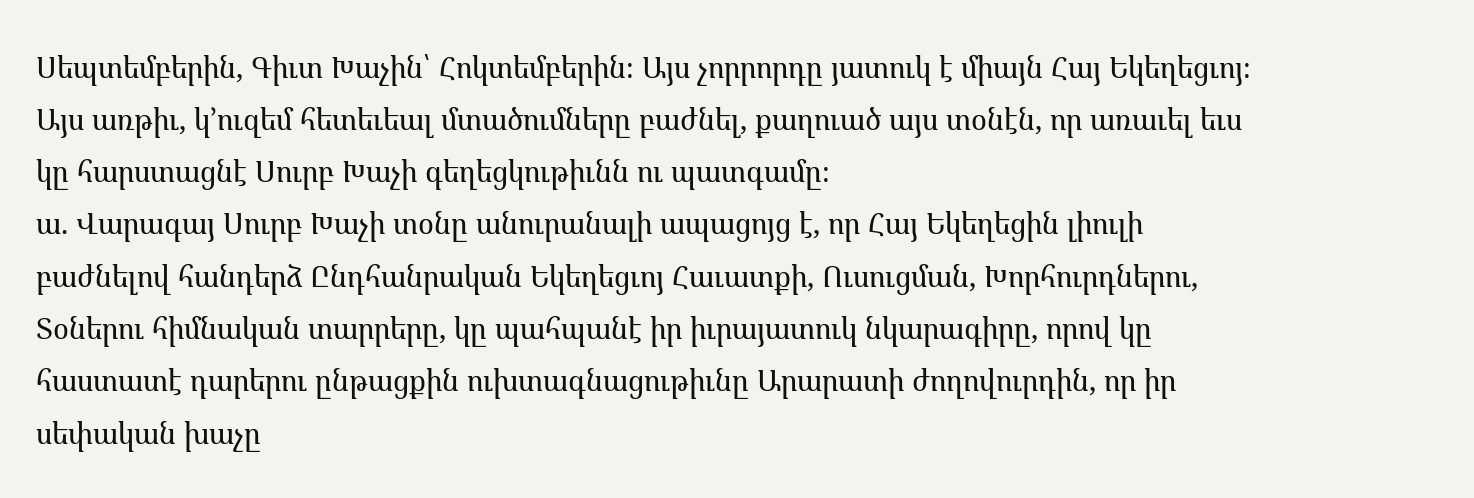Սեպտեմբերին, Գիւտ Խաչին՝ Հոկտեմբերին։ Այս չորրորդը յատուկ է միայն Հայ Եկեղեցւոյ։ Այս առթիւ, կ՚ուզեմ հետեւեալ մտածումները բաժնել, քաղուած այս տօնէն, որ առաւել եւս կը հարստացնէ Սուրբ Խաչի գեղեցկութիւնն ու պատգամը։
ա. Վարագայ Սուրբ Խաչի տօնը անուրանալի ապացոյց է, որ Հայ Եկեղեցին լիուլի բաժնելով հանդերձ Ընդհանրական Եկեղեցւոյ Հաւատքի, Ուսուցման, Խորհուրդներու, Տօներու հիմնական տարրերը, կը պահպանէ իր իւրայատուկ նկարագիրը, որով կը հաստատէ դարերու ընթացքին ուխտագնացութիւնը Արարատի ժողովուրդին, որ իր սեփական խաչը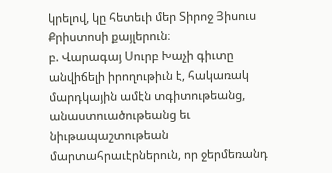կրելով, կը հետեւի մեր Տիրոջ Յիսուս Քրիստոսի քայլերուն։
բ. Վարագայ Սուրբ Խաչի գիւտը անվիճելի իրողութիւն է, հակառակ մարդկային ամէն տգիտութեանց, անաստուածութեանց եւ նիւթապաշտութեան մարտահրաւէրներուն, որ ջերմեռանդ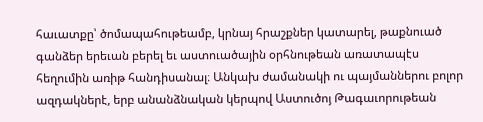հաւատքը՝ ծոմապահութեամբ, կրնայ հրաշքներ կատարել, թաքնուած գանձեր երեւան բերել եւ աստուածային օրհնութեան առատապէս հեղումին առիթ հանդիսանալ։ Անկախ ժամանակի ու պայմաններու բոլոր ազդակներէ, երբ անանձնական կերպով Աստուծոյ Թագաւորութեան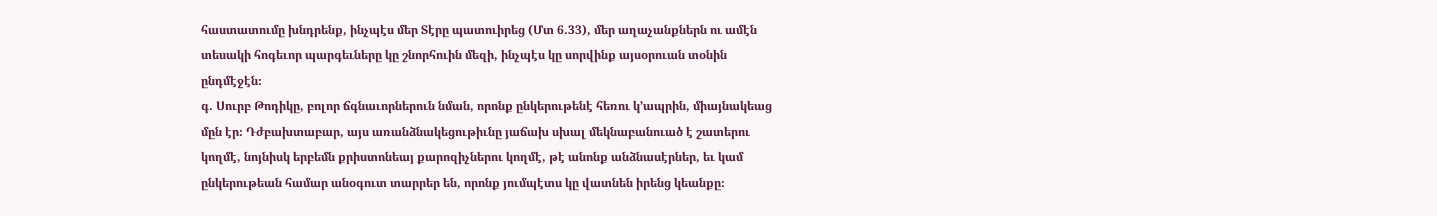հաստատումը խնդրենք, ինչպէս մեր Տէրը պատուիրեց (Մտ 6.33), մեր աղաչանքներն ու ամէն տեսակի հոգեւոր պարգեւները կը շնորհուին մեզի, ինչպէս կը սորվինք այսօրուան տօնին ընդմէջէն։
գ. Սուրբ Թոդիկը, բոլոր ճգնաւորներուն նման, որոնք ընկերութենէ հեռու կ՚ապրին, միայնակեաց մըն էր։ Դժբախտաբար, այս առանձնակեցութիւնը յաճախ սխալ մեկնաբանուած է շատերու կողմէ, նոյնիսկ երբեմն քրիստոնեայ քարոզիչներու կողմէ, թէ անոնք անձնասէրներ, եւ կամ ընկերութեան համար անօգուտ տարրեր են, որոնք յումպէտս կը վատնեն իրենց կեանքը։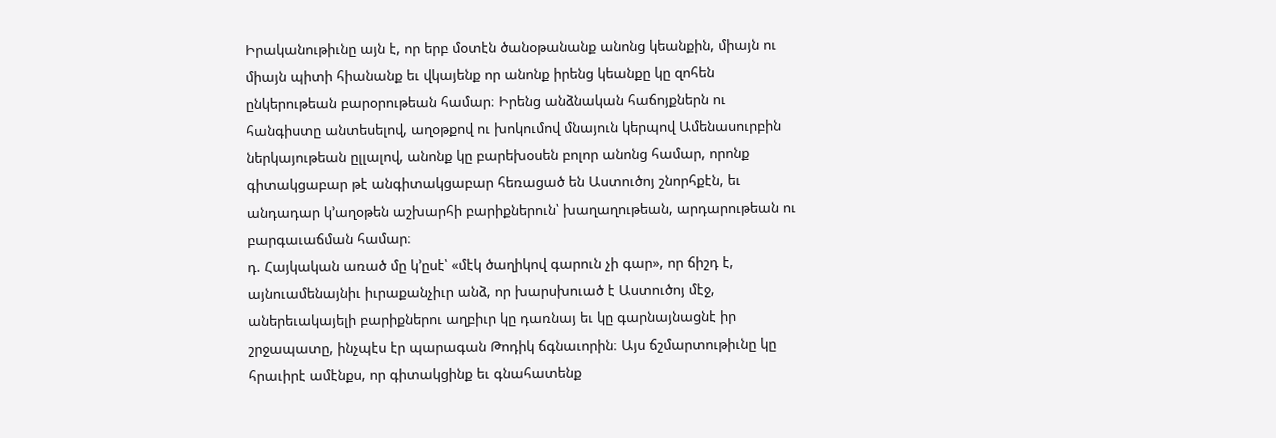Իրականութիւնը այն է, որ երբ մօտէն ծանօթանանք անոնց կեանքին, միայն ու միայն պիտի հիանանք եւ վկայենք որ անոնք իրենց կեանքը կը զոհեն ընկերութեան բարօրութեան համար։ Իրենց անձնական հաճոյքներն ու հանգիստը անտեսելով, աղօթքով ու խոկումով մնայուն կերպով Ամենասուրբին ներկայութեան ըլլալով, անոնք կը բարեխօսեն բոլոր անոնց համար, որոնք գիտակցաբար թէ անգիտակցաբար հեռացած են Աստուծոյ շնորհքէն, եւ անդադար կ՚աղօթեն աշխարհի բարիքներուն՝ խաղաղութեան, արդարութեան ու բարգաւաճման համար։
դ. Հայկական առած մը կ՚ըսէ՝ «մէկ ծաղիկով գարուն չի գար», որ ճիշդ է, այնուամենայնիւ իւրաքանչիւր անձ, որ խարսխուած է Աստուծոյ մէջ, աներեւակայելի բարիքներու աղբիւր կը դառնայ եւ կը գարնայնացնէ իր շրջապատը, ինչպէս էր պարագան Թոդիկ ճգնաւորին։ Այս ճշմարտութիւնը կը հրաւիրէ ամէնքս, որ գիտակցինք եւ գնահատենք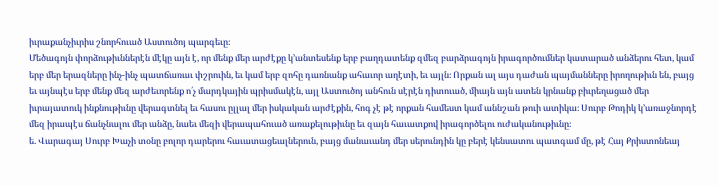իւրաքանչիւրիս շնորհուած Աստուծոյ պարգեւը։
Մեծագոյն փորձութիւններէն մէկը այն է, որ մենք մեր արժէքը կ՚անտեսենք երբ բաղդատենք զմեզ բարձրագոյն իրագործումներ կատարած անձերու հետ, կամ երբ մեր երազները ինչ-ինչ պատճառաւ փշրուին, եւ կամ երբ զոհը դառնանք ահաւոր աղէտի, եւ այլն։ Որքան ալ այս դաժան պայմանները իրողութիւն են, բայց եւ այնպէս երբ մենք մեզ արժեւորենք ո՛չ մարդկային պրիսմակէն, այլ Աստուծոյ անհուն սէրէն դիտուած, միայն այն ատեն կրնանք բիւրեղացած մեր իւրայատուկ ինքնութիւնը վերագտնել եւ հասու ըլլալ մեր իսկական արժէքին, հոգ չէ թէ որքան համեստ կամ աննշան թուի ատիկա։ Սուրբ Թոդիկ կ՚առաջնորդէ մեզ իրապէս ճանչնալու մեր անձը, նաեւ մեզի վերապահուած առաքելութիւնը եւ զայն հաւատքով իրագործելու ուժականութիւնը։
ե. Վարագայ Սուրբ Խաչի տօնը բոլոր դարերու հաւատացեալներուն, բայց մանաւանդ մեր սերունդին կը բերէ կենսատու պատգամ մը, թէ Հայ Քրիստոնեայ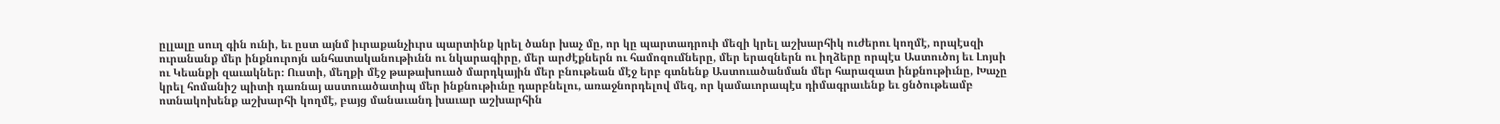ըլլալը սուղ գին ունի, եւ ըստ այնմ իւրաքանչիւրս պարտինք կրել ծանր խաչ մը, որ կը պարտադրուի մեզի կրել աշխարհիկ ուժերու կողմէ, որպէսզի ուրանանք մեր ինքնուրոյն անհատականութիւնն ու նկարագիրը, մեր արժէքներն ու համոզումները, մեր երազներն ու իղձերը որպէս Աստուծոյ եւ Լոյսի ու Կեանքի զաւակներ։ Ուստի, մեղքի մէջ թաթախուած մարդկային մեր բնութեան մէջ երբ գտնենք Աստուածանման մեր հարազատ ինքնութիւնը, Խաչը կրել հոմանիշ պիտի դառնայ աստուածատիպ մեր ինքնութիւնը դարբնելու, առաջնորդելով մեզ, որ կամաւորապէս դիմագրաւենք եւ ցնծութեամբ ոտնակոխենք աշխարհի կողմէ, բայց մանաւանդ խաւար աշխարհին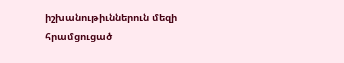իշխանութիւններուն մեզի հրամցուցած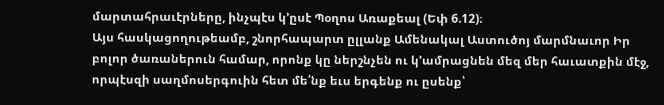մարտահրաւէրները, ինչպէս կ՚ըսէ Պօղոս Առաքեալ (Եփ 6.12)։
Այս հասկացողութեամբ, շնորհապարտ ըլլանք Ամենակալ Աստուծոյ մարմնաւոր Իր բոլոր ծառաներուն համար, որոնք կը ներշնչեն ու կ՚ամրացնեն մեզ մեր հաւատքին մէջ, որպէսզի սաղմոսերգուին հետ մե՛նք եւս երգենք ու ըսենք՝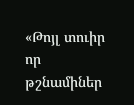«Թոյլ տուիր որ թշնամիներ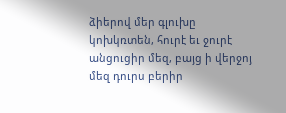ձիերով մեր գլուխը կոխկռտեն, հուրէ եւ ջուրէ անցուցիր մեզ, բայց ի վերջոյ մեզ դուրս բերիր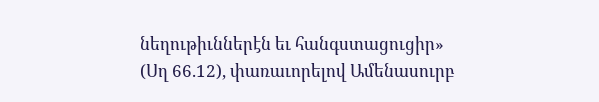նեղութիւններէն եւ հանգստացուցիր» (Սղ 66.12), փառաւորելով Ամենասուրբ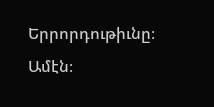Երրորդութիւնը։ Ամէն։